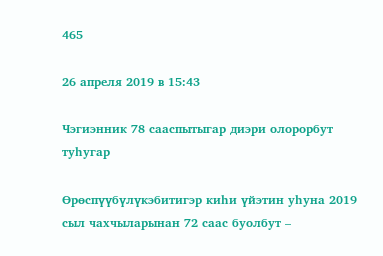465

26 апреля 2019 в 15:43

Чэгиэнник 78 сааспытыгар диэри олорорбут туһугар

Өрөспүүбүлүкэбитигэр киһи үйэтин уһуна 2019 сыл чахчыларынан 72 саас буолбут –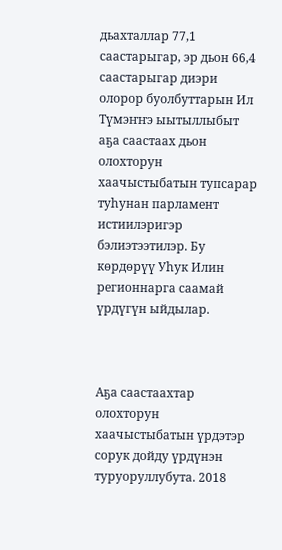дьахталлар 77,1 саастарыгар, эр дьон 66,4 саастарыгар диэри олорор буолбуттарын Ил Түмэҥҥэ ыытыллыбыт аҕа саастаах дьон олохторун хаачыстыбатын тупсарар туһунан парламент истиилэригэр бэлиэтээтилэр. Бу көрдөрүү Уһук Илин регионнарга саамай үрдүгүн ыйдылар.



Аҕа саастаахтар олохторун хаачыстыбатын үрдэтэр сорук дойду үрдүнэн туруоруллубута. 2018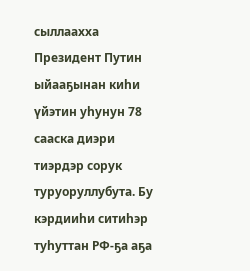сыллаахха Президент Путин ыйааҕынан киһи үйэтин уһунун 78 сааска диэри тиэрдэр сорук туруоруллубута. Бу кэрдииһи ситиһэр туһуттан РФ-ҕа аҕа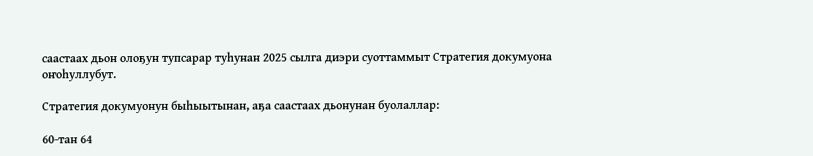саастаах дьон олоҕун тупсарар туһунан 2025 сылга диэри суоттаммыт Стратегия докумуона оҥоһуллубут.

Стратегия докумуонун быһыытынан, аҕа саастаах дьонунан буолаллар:

60-тан 64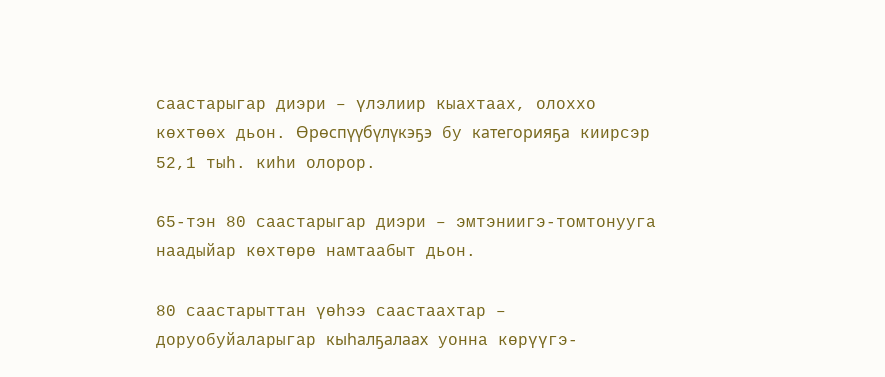саастарыгар диэри – үлэлиир кыахтаах, олоххо көхтөөх дьон. Өрөспүүбүлүкэҕэ бу категорияҕа киирсэр 52,1 тыһ. киһи олорор.

65-тэн 80 саастарыгар диэри – эмтэниигэ-томтонууга наадыйар көхтөрө намтаабыт дьон.

80 саастарыттан үөһээ саастаахтар – доруобуйаларыгар кыһалҕалаах уонна көрүүгэ-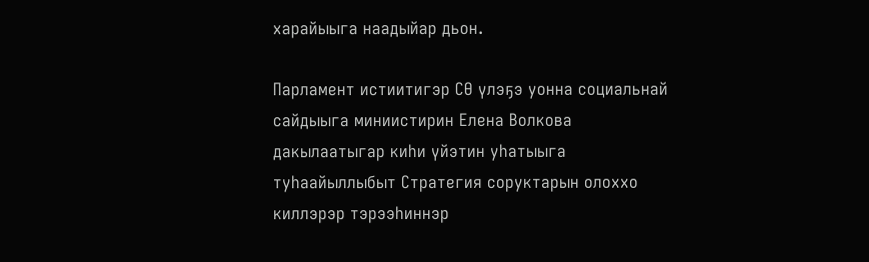харайыыга наадыйар дьон.

Парламент истиитигэр СӨ үлэҕэ уонна социальнай сайдыыга миниистирин Елена Волкова дакылаатыгар киһи үйэтин уһатыыга туһаайыллыбыт Стратегия соруктарын олоххо киллэрэр тэрээһиннэр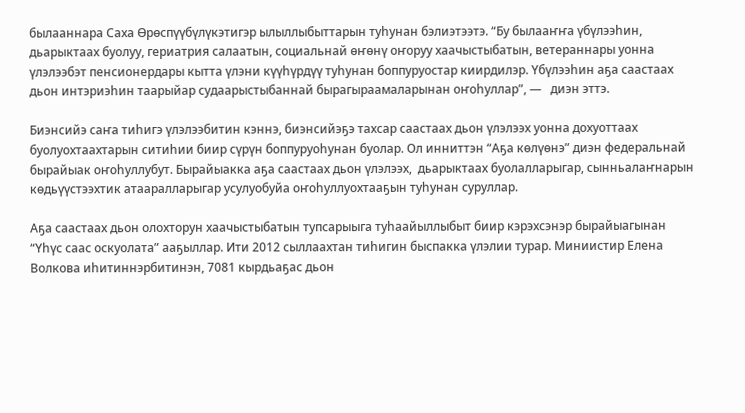былааннара Саха Өрөспүүбүлүкэтигэр ылыллыбыттарын туһунан бэлиэтээтэ. “Бу былааҥҥа үбүлээһин, дьарыктаах буолуу, гериатрия салаатын, социальнай өҥөнү оҥоруу хаачыстыбатын, ветераннары уонна үлэлээбэт пенсионердары кытта үлэни күүһүрдүү туһунан боппуруостар киирдилэр. Үбүлээһин аҕа саастаах дьон интэриэһин таарыйар судаарыстыбаннай бырагыраамаларынан оҥоһуллар”, —   диэн эттэ.

Биэнсийэ саҥа тиһигэ үлэлээбитин кэннэ, биэнсийэҕэ тахсар саастаах дьон үлэлээх уонна дохуоттаах буолуохтаахтарын ситиһии биир сүрүн боппуруоһунан буолар. Ол инниттэн “Аҕа көлүөнэ” диэн федеральнай бырайыак оҥоһуллубут. Бырайыакка аҕа саастаах дьон үлэлээх,  дьарыктаах буолалларыгар, сынньалаҥнарын көдьүүстээхтик атааралларыгар усулуобуйа оҥоһуллуохтааҕын туһунан суруллар.

Аҕа саастаах дьон олохторун хаачыстыбатын тупсарыыга туһаайыллыбыт биир кэрэхсэнэр бырайыагынан “Үһүс саас оскуолата” ааҕыллар. Ити 2012 сыллаахтан тиһигин быспакка үлэлии турар. Миниистир Елена Волкова иһитиннэрбитинэн, 7081 кырдьаҕас дьон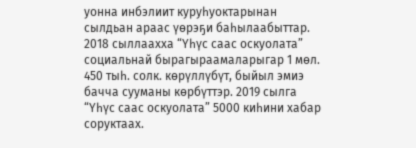уонна инбэлиит куруһуоктарынан сылдьан араас үөрэҕи баһылаабыттар. 2018 сыллаахха “Үһүс саас оскуолата” социальнай бырагыраамаларыгар 1 мөл. 450 тыһ. солк. көрүллүбүт, быйыл эмиэ бачча сууманы көрбүттэр. 2019 сылга “Үһүс саас оскуолата” 5000 киһини хабар соруктаах.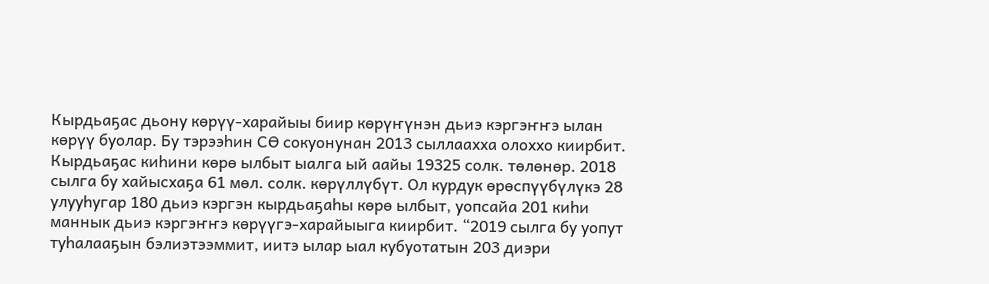Кырдьаҕас дьону көрүү-харайыы биир көрүҥүнэн дьиэ кэргэҥҥэ ылан көрүү буолар. Бу тэрээһин СӨ сокуонунан 2013 сыллаахха олоххо киирбит. Кырдьаҕас киһини көрө ылбыт ыалга ый аайы 19325 солк. төлөнөр. 2018 сылга бу хайысхаҕа 61 мөл. солк. көрүллүбүт. Ол курдук өрөспүүбүлүкэ 28 улууһугар 180 дьиэ кэргэн кырдьаҕаһы көрө ылбыт, уопсайа 201 киһи маннык дьиэ кэргэҥҥэ көрүүгэ-харайыыга киирбит. “2019 сылга бу уопут туһалааҕын бэлиэтээммит, иитэ ылар ыал кубуотатын 203 диэри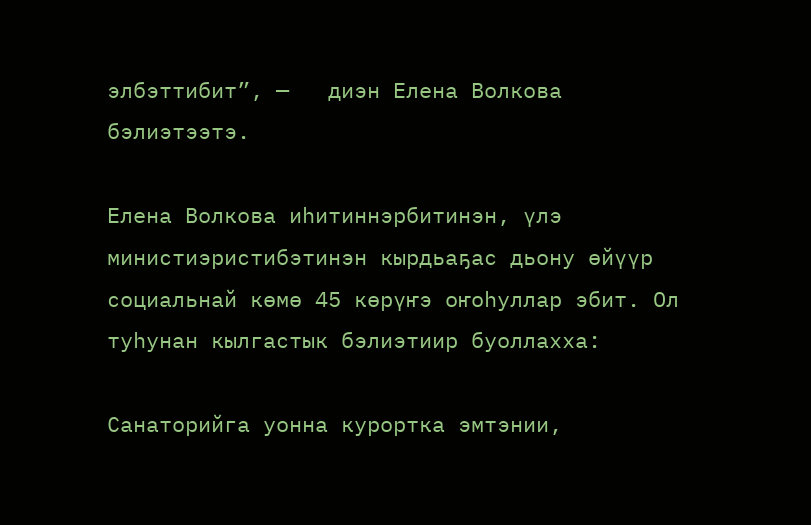элбэттибит”, —   диэн Елена Волкова бэлиэтээтэ.

Елена Волкова иһитиннэрбитинэн, үлэ министиэристибэтинэн кырдьаҕас дьону өйүүр социальнай көмө 45 көрүҥэ оҥоһуллар эбит. Ол туһунан кылгастык бэлиэтиир буоллахха:

Санаторийга уонна курортка эмтэнии,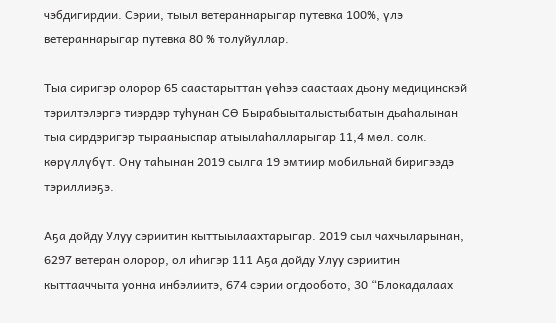чэбдигирдии. Сэрии, тыыл ветераннарыгар путевка 100%, үлэ ветераннарыгар путевка 80 % толуйуллар.

Тыа сиригэр олорор 65 саастарыттан үөһээ саастаах дьону медицинскэй тэрилтэлэргэ тиэрдэр туһунан СӨ Бырабыыталыстыбатын дьаһалынан тыа сирдэригэр тырааныспар атыылаһалларыгар 11,4 мөл. солк. көрүллүбүт. Ону таһынан 2019 сылга 19 эмтиир мобильнай биригээдэ тэриллиэҕэ.

Аҕа дойду Улуу сэриитин кыттыылаахтарыгар. 2019 сыл чахчыларынан, 6297 ветеран олорор, ол иһигэр 111 Аҕа дойду Улуу сэриитин кыттааччыта уонна инбэлиитэ, 674 сэрии огдообото, 30 “Блокадалаах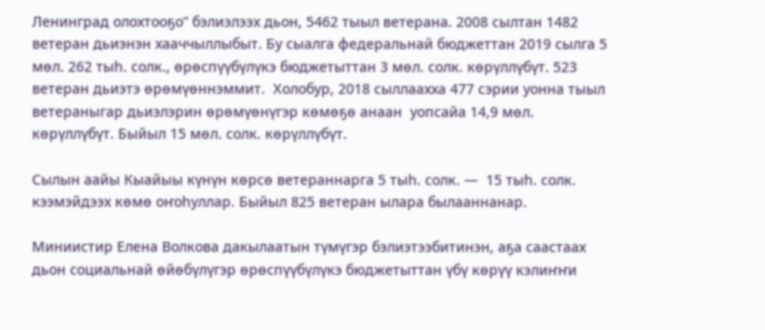Ленинград олохтооҕо” бэлиэлээх дьон, 5462 тыыл ветерана. 2008 сылтан 1482 ветеран дьиэнэн хааччыллыбыт. Бу сыалга федеральнай бюджеттан 2019 сылга 5 мөл. 262 тыһ. солк., өрөспүүбүлүкэ бюджетыттан 3 мөл. солк. көрүллүбүт. 523 ветеран дьиэтэ өрөмүөннэммит.  Холобур, 2018 сыллаахха 477 сэрии уонна тыыл ветераныгар дьиэлэрин өрөмүөнүгэр көмөҕө анаан  уопсайа 14,9 мөл. көрүллүбүт. Быйыл 15 мөл. солк. көрүллүбүт.

Сылын аайы Кыайыы күнүн көрсө ветераннарга 5 тыһ. солк. —  15 тыһ. солк. кээмэйдээх көмө оҥоһуллар. Быйыл 825 ветеран ылара былааннанар.

Миниистир Елена Волкова дакылаатын түмүгэр бэлиэтээбитинэн, аҕа саастаах дьон социальнай өйөбүлүгэр өрөспүүбүлүкэ бюджетыттан үбү көрүү кэлиҥҥи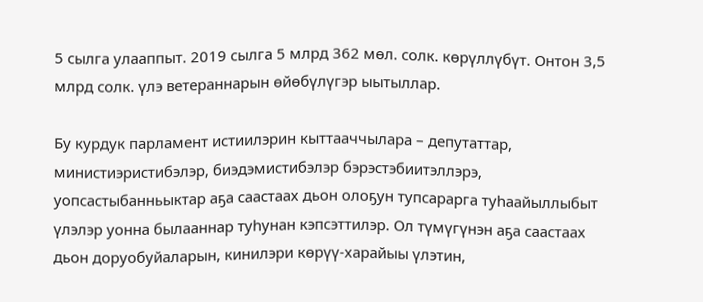5 сылга улааппыт. 2019 сылга 5 млрд 362 мөл. солк. көрүллүбүт. Онтон 3,5 млрд солк. үлэ ветераннарын өйөбүлүгэр ыытыллар.

Бу курдук парламент истиилэрин кыттааччылара – депутаттар, министиэристибэлэр, биэдэмистибэлэр бэрэстэбиитэллэрэ, уопсастыбанньыктар аҕа саастаах дьон олоҕун тупсарарга туһаайыллыбыт үлэлэр уонна былааннар туһунан кэпсэттилэр. Ол түмүгүнэн аҕа саастаах дьон доруобуйаларын, кинилэри көрүү-харайыы үлэтин,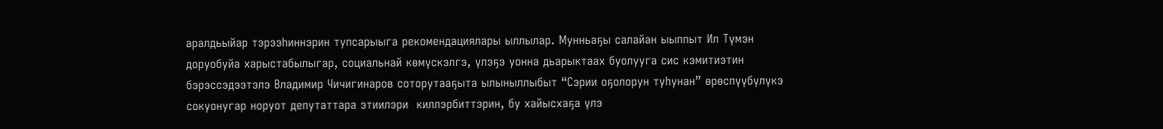аралдьыйар тэрээһиннэрин тупсарыыга рекомендациялары ыллылар. Мунньаҕы салайан ыыппыт Ил Түмэн доруобуйа харыстабылыгар, социальнай көмүскэлгэ, үлэҕэ уонна дьарыктаах буолууга сис кэмитиэтин бэрэссэдээтэлэ Владимир Чичигинаров соторутааҕыта ылыныллыбыт “Сэрии оҕолорун туһунан” өрөспүүбүлүкэ сокуонугар норуот депутаттара этиилэри  киллэрбиттэрин, бу хайысхаҕа үлэ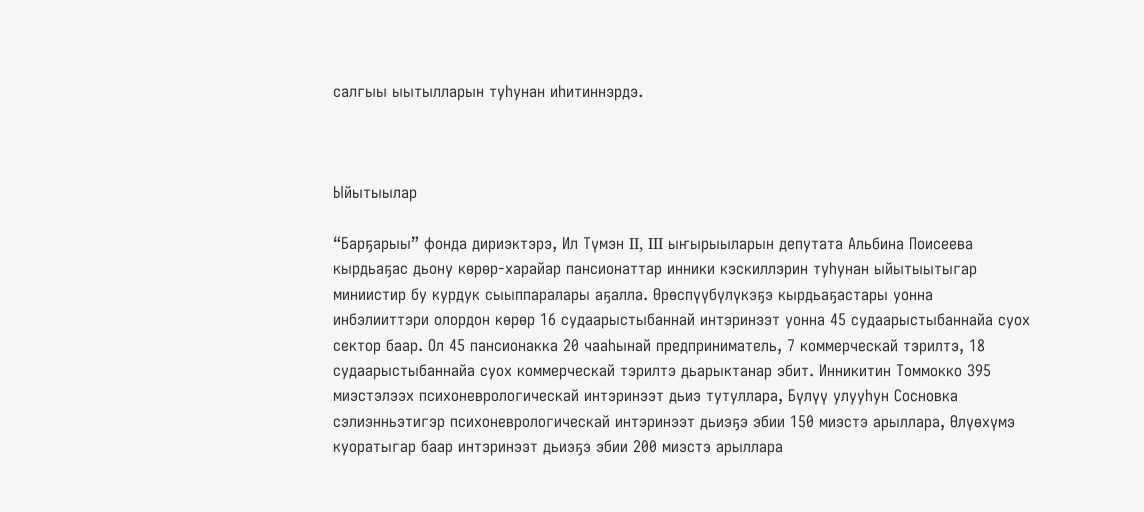салгыы ыытылларын туһунан иһитиннэрдэ.



Ыйытыылар

“Барҕарыы” фонда дириэктэрэ, Ил Түмэн II, III ыҥырыыларын депутата Альбина Поисеева кырдьаҕас дьону көрөр-харайар пансионаттар инники кэскиллэрин туһунан ыйытыытыгар миниистир бу курдук сыыппаралары аҕалла. Өрөспүүбүлүкэҕэ кырдьаҕастары уонна инбэлииттэри олордон көрөр 16 судаарыстыбаннай интэринээт уонна 45 судаарыстыбаннайа суох сектор баар. Ол 45 пансионакка 20 чааһынай предприниматель, 7 коммерческай тэрилтэ, 18 судаарыстыбаннайа суох коммерческай тэрилтэ дьарыктанар эбит. Инникитин Томмокко 395 миэстэлээх психоневрологическай интэринээт дьиэ тутуллара, Бүлүү улууһун Сосновка сэлиэнньэтигэр психоневрологическай интэринээт дьиэҕэ эбии 150 миэстэ арыллара, Өлүөхүмэ куоратыгар баар интэринээт дьиэҕэ эбии 200 миэстэ арыллара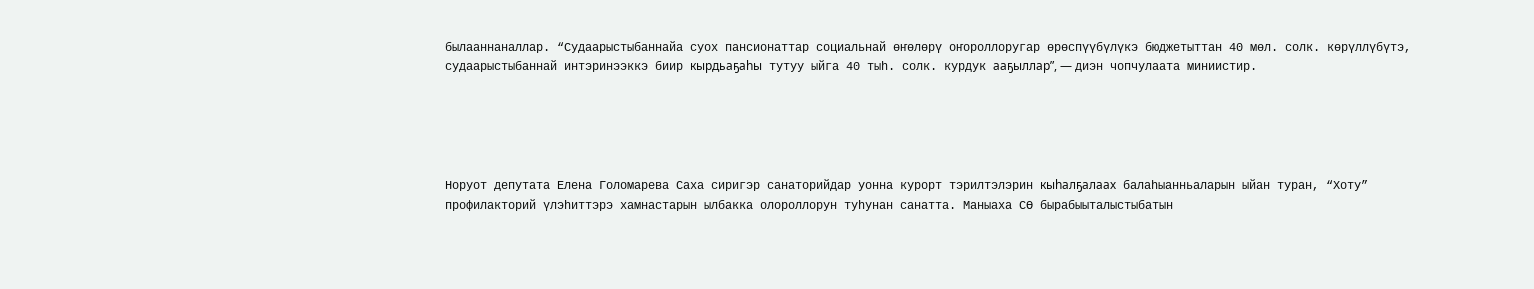былааннаналлар. “Судаарыстыбаннайа суох пансионаттар социальнай өҥөлөрү оҥороллоругар өрөспүүбүлүкэ бюджетыттан 40 мөл. солк. көрүллүбүтэ, судаарыстыбаннай интэринээккэ биир кырдьаҕаһы тутуу ыйга 40 тыһ. солк. курдук ааҕыллар”, — диэн чопчулаата миниистир.





Норуот депутата Елена Голомарева Саха сиригэр санаторийдар уонна курорт тэрилтэлэрин кыһалҕалаах балаһыанньаларын ыйан туран, “Хоту” профилакторий үлэһиттэрэ хамнастарын ылбакка олороллорун туһунан санатта. Маныаха СӨ бырабыыталыстыбатын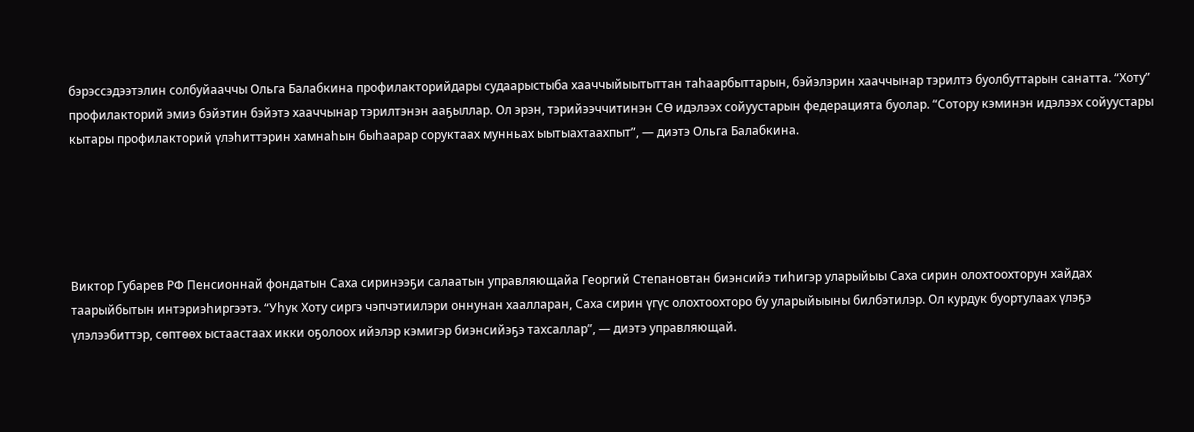бэрэссэдээтэлин солбуйааччы Ольга Балабкина профилакторийдары судаарыстыба хааччыйыытыттан таһаарбыттарын, бэйэлэрин хааччынар тэрилтэ буолбуттарын санатта. “Хоту” профилакторий эмиэ бэйэтин бэйэтэ хааччынар тэрилтэнэн ааҕыллар. Ол эрэн, тэрийээччитинэн СӨ идэлээх сойуустарын федерацията буолар. “Сотору кэминэн идэлээх сойуустары кытары профилакторий үлэһиттэрин хамнаһын быһаарар соруктаах мунньах ыытыахтаахпыт”, — диэтэ Ольга Балабкина.





Виктор Губарев РФ Пенсионнай фондатын Саха сиринээҕи салаатын управляющайа Георгий Степановтан биэнсийэ тиһигэр уларыйыы Саха сирин олохтоохторун хайдах таарыйбытын интэриэһиргээтэ. “Уһук Хоту сиргэ чэпчэтиилэри оннунан хаалларан, Саха сирин үгүс олохтоохторо бу уларыйыыны билбэтилэр. Ол курдук буортулаах үлэҕэ үлэлээбиттэр, сөптөөх ыстаастаах икки оҕолоох ийэлэр кэмигэр биэнсийэҕэ тахсаллар”, — диэтэ управляющай.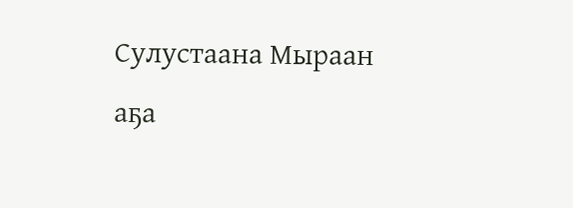Сулустаана Мыраан аҕа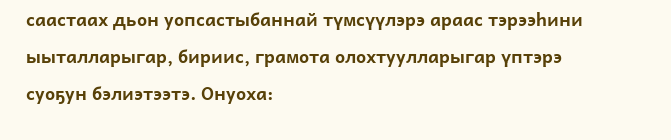саастаах дьон уопсастыбаннай түмсүүлэрэ араас тэрээһини ыыталларыгар, бириис, грамота олохтуулларыгар үптэрэ суоҕун бэлиэтээтэ. Онуоха: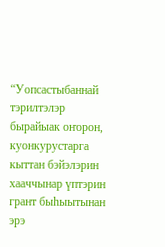“Уопсастыбаннай тэрилтэлэр бырайыак оҥорон, куонкурустарга кыттан бэйэлэрин хааччынар үптэрин грант быһыытынан эрэ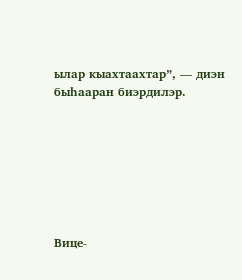ылар кыахтаахтар”, — диэн быһааран биэрдилэр.







Вице-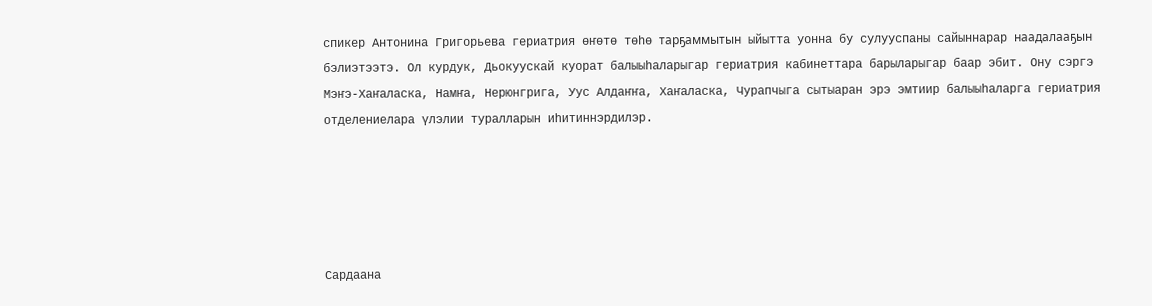спикер Антонина Григорьева гериатрия өҥөтө төһө тарҕаммытын ыйытта уонна бу сулууспаны сайыннарар наадалааҕын бэлиэтээтэ. Ол курдук, Дьокуускай куорат балыыһаларыгар гериатрия кабинеттара барыларыгар баар эбит. Ону сэргэ Мэҥэ-Хаҥаласка, Намҥа, Нерюнгрига, Уус Алдаҥҥа, Хаҥаласка, Чурапчыга сытыаран эрэ эмтиир балыыһаларга гериатрия отделениелара үлэлии туралларын иһитиннэрдилэр.





Сардаана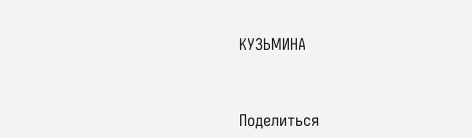КУЗЬМИНА



Поделиться